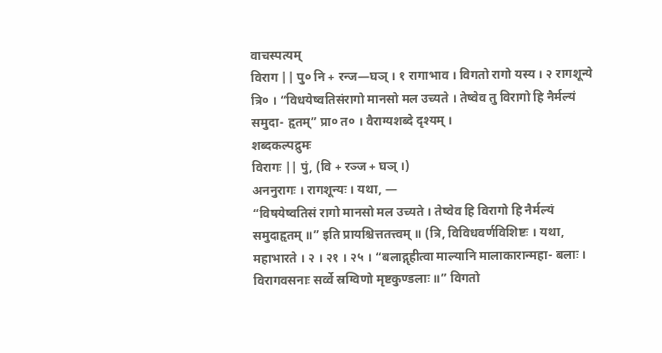वाचस्पत्यम्
विराग || पु० नि + रन्ज—घञ् । १ रागाभाव । विगतो रागो यस्य । २ रागशून्ये त्रि० । “विधयेष्वतिसंरागो मानसो मल उच्यते । तेष्वेव तु विरागो हि नैर्मल्यं समुदा- हृतम्” प्रा० त० । वैराग्यशब्दे दृश्यम् ।
शब्दकल्पद्रुमः
विरागः || पुं, (वि + रञ्ज + घञ् ।)
अननुरागः । रागशून्यः । यथा, —
“विषयेष्वतिसं रागो मानसो मल उच्यते । तेष्वेव हि विरागो हि नैर्मल्यं समुदाहृतम् ॥” इति प्रायश्चित्ततत्त्वम् ॥ (त्रि, विविधवर्णविशिष्टः । यथा, महाभारते । २ । २१ । २५ । “बलाद्गृहीत्वा माल्यानि मालाकारान्महा- बलाः । विरागवसनाः सर्व्वे स्रग्विणो मृष्टकुण्डलाः ॥” विगतो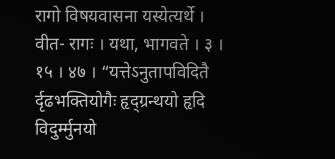रागो विषयवासना यस्येत्यर्थे । वीत- रागः । यथा, भागवते । ३ । १५ । ४७ । “यत्तेऽनुतापविदितै र्दृढभक्तियोगैः हृद्ग्रन्थयो हृदि विदुर्म्मुनयो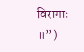विरागाः ॥”)